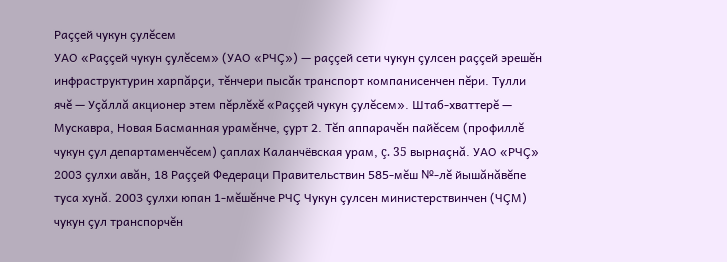Раççей чукун çулĕсем
УАО «Раççей чукун çулĕсем» (УАО «РЧÇ») — раççей сети чукун çулсен раççей эрешĕн инфраструктурин харпăрçи, тĕнчери пысăк транспорт компанисенчен пĕри. Тулли ячĕ — Уçăллă акционер этем пĕрлĕхĕ «Раççей чукун çулĕсем». Штаб-хваттерĕ — Мускавра, Новая Басманная урамĕнче, çурт 2. Тĕп аппарачĕн пайĕсем (профиллĕ чукун çул департаменчĕсем) çаплах Каланчёвская урам, ç. 35 вырнаçнă. УАО «РЧÇ» 2003 çулхи авăн, 18 Раççей Федераци Правительствин 585-мĕш №-лĕ йышăнăвĕпе туса хунă. 2003 çулхи юпан 1-мĕшĕнче РЧÇ Чукун çулсен министерствинчен (ЧÇМ) чукун çул транспорчĕн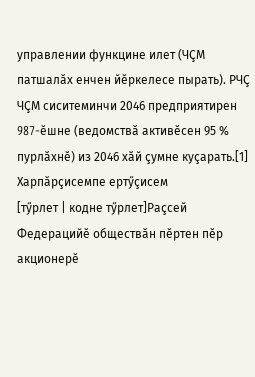управлении функцине илет (ЧÇМ патшалăх енчен йĕркелесе пырать). РЧÇ ЧÇМ сиситеминчи 2046 предприятирен 987-ĕшне (ведомствă активĕсен 95 % пурлăхнĕ) из 2046 хăй çумне куçарать.[1]
Харпăрçисемпе ертӳçисем
[тӳрлет | кодне тӳрлет]Раçсей Федерацийĕ обществăн пĕртен пĕр акционерĕ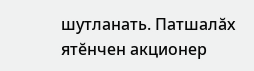шутланать. Патшалăх ятĕнчен акционер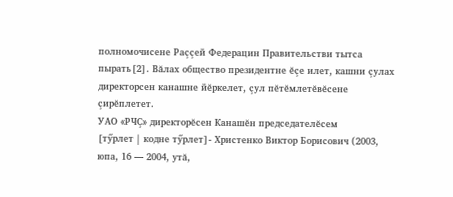полномочисене Раççей Федерацин Правительстви тытса пырать[2]. Вăлах общество президентне ĕçе илет, кашни çулах директорсен канашне йĕркелет, çул пĕтĕмлетĕвĕсене çирĕплетет.
УАО «РЧÇ» директорĕсен Канашĕн председателĕсем
[тӳрлет | кодне тӳрлет]- Христенко Виктор Борисович (2003, юпа, 16 — 2004, утă,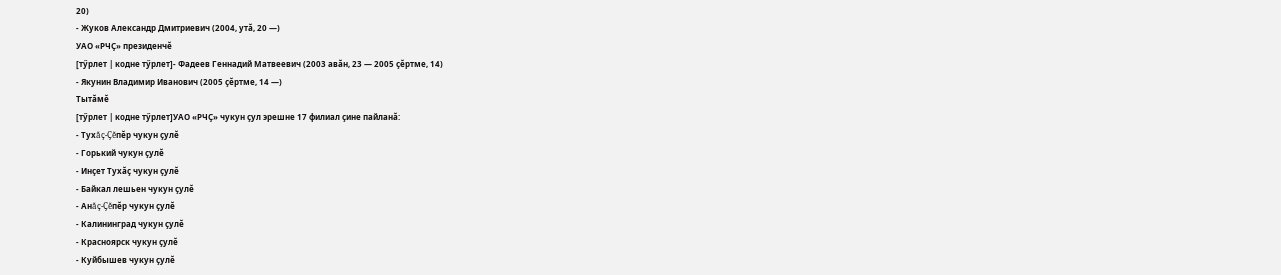20)
- Жуков Александр Дмитриевич (2004, утă, 20 —)
УАО «РЧÇ» президенчĕ
[тӳрлет | кодне тӳрлет]- Фадеев Геннадий Матвеевич (2003 авăн, 23 — 2005 çĕртме, 14)
- Якунин Владимир Иванович (2005 çĕртме, 14 —)
Тытăмĕ
[тӳрлет | кодне тӳрлет]УАО «РЧÇ» чукун çул эрешне 17 филиал çине пайланă:
- Тухăç-Çĕпĕр чукун çулĕ
- Горький чукун çулĕ
- Инçет Тухăç чукун çулĕ
- Байкал лешьен чукун çулĕ
- Анăç-Çĕпĕр чукун çулĕ
- Калининград чукун çулĕ
- Красноярск чукун çулĕ
- Куйбышев чукун çулĕ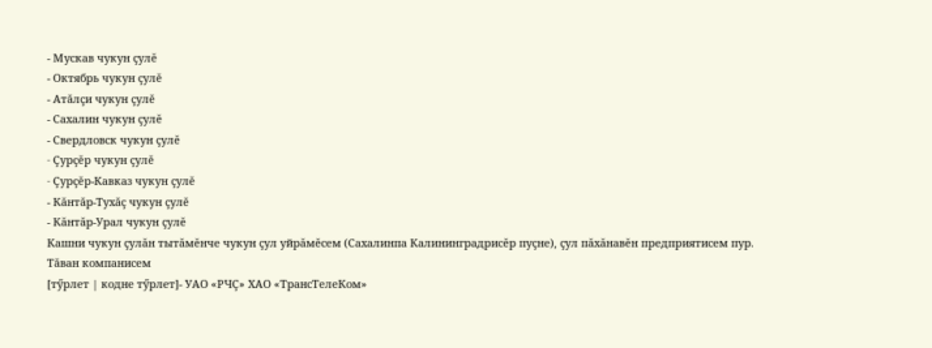- Мускав чукун çулĕ
- Октябрь чукун çулĕ
- Атăлçи чукун çулĕ
- Сахалин чукун çулĕ
- Свердловск чукун çулĕ
- Çурçĕр чукун çулĕ
- Çурçĕр-Кавказ чукун çулĕ
- Кăнтăр-Тухăç чукун çулĕ
- Кăнтăр-Урал чукун çулĕ
Кашни чукун çулăн тытăмĕнче чукун çул уйрăмĕсем (Сахалинпа Калининградрисĕр пуçне), çул пăхăнавĕн предприятисем пур.
Тăван компанисем
[тӳрлет | кодне тӳрлет]- УАО «РЧÇ» ХАО «ТрансТелеКом»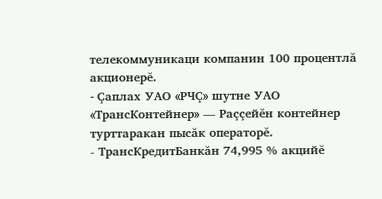телекоммуникаци компанин 100 процентлă акционерĕ.
- Çаплах УАО «РЧÇ» шутне УАО «ТрансКонтейнер» — Раççейĕн контейнер турттаракан пысăк операторĕ.
- ТрансКредитБанкăн 74,995 % акцийĕ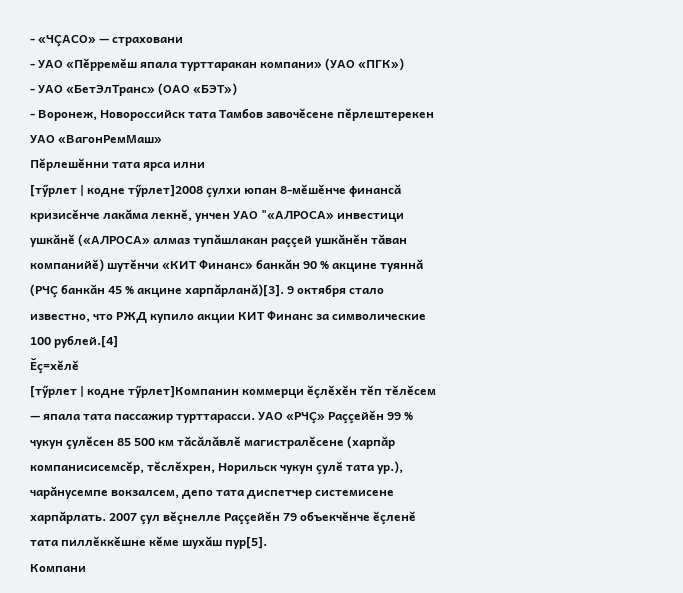- «ЧÇАСО» — страховани
- УАО «Пĕрремĕш япала турттаракан компани» (УАО «ПГК»)
- УАО «БетЭлТранс» (ОАО «БЭТ»)
- Воронеж, Новороссийск тата Тамбов завочĕсене пĕрлештерекен УАО «ВагонРемМаш»
Пĕрлешĕнни тата ярса илни
[тӳрлет | кодне тӳрлет]2008 çулхи юпан 8-мĕшĕнче финансă кризисĕнче лакăма лекнĕ, унчен УАО "«АЛРОСА» инвестици ушкăнĕ («АЛРОСА» алмаз тупăшлакан раççей ушкăнĕн тăван компанийĕ) шутĕнчи «КИТ Финанс» банкăн 90 % акцине туяннă (РЧÇ банкăн 45 % акцине харпăрланă)[3]. 9 октября стало известно, что РЖД купило акции КИТ Финанс за символические 100 рублей.[4]
Ӗç=хĕлĕ
[тӳрлет | кодне тӳрлет]Компанин коммерци ĕçлĕхĕн тĕп тĕлĕсем — япала тата пассажир турттарасси. УАО «РЧÇ» Раççейĕн 99 % чукун çулĕсен 85 500 км тăсăлăвлĕ магистралĕсене (харпăр компанисисемсĕр, тĕслĕхрен, Норильск чукун çулĕ тата ур.), чарăнусемпе вокзалсем, депо тата диспетчер системисене харпăрлать. 2007 çул вĕçнелле Раççейĕн 79 объекчĕнче ĕçленĕ тата пиллĕккĕшне кĕме шухăш пур[5].
Компани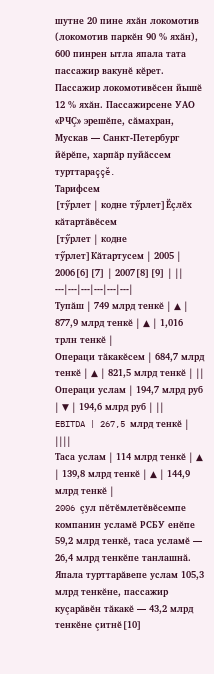шутне 20 пине яхăн локомотив (локомотив паркĕн 90 % яхăн), 600 пинрен ытла япала тата пассажир вакунĕ кĕрет. Пассажир локомотивĕсен йышĕ 12 % яхăн. Пассажирсене УАО «РЧÇ» эрешĕпе, сăмахран, Мускав — Санкт-Петербург йĕрĕпе, харпăр пуйăссем турттараççĕ.
Тарифсем
[тӳрлет | кодне тӳрлет]Ӗçлĕх кăтартăвĕсем
[тӳрлет | кодне тӳрлет]Кăтартусем | 2005 | 2006[6][7] | 2007[8][9] | ||
---|---|---|---|---|---|
Тупăш | 749 млрд тенкĕ | ▲ | 877,9 млрд тенкĕ | ▲ | 1,016 трлн тенкĕ |
Операци тăкакĕсем | 684,7 млрд тенкĕ | ▲ | 821,5 млрд тенкĕ | ||
Операци услам | 194,7 млрд руб | ▼ | 194,6 млрд руб | ||
EBITDA | 267,5 млрд тенкĕ | ||||
Таса услам | 114 млрд тенкĕ | ▲ | 139,8 млрд тенкĕ | ▲ | 144,9 млрд тенкĕ |
2006 çул пĕтĕмлетĕвĕсемпе компанин усламĕ РСБУ енĕпе 59,2 млрд тенкĕ, таса усламĕ — 26,4 млрд тенкĕпе танлашнă. Япала турттарăвепе услам 105,3 млрд тенкĕне, пассажир куçарăвĕн тăкакĕ — 43,2 млрд тенкĕне çитнĕ[10]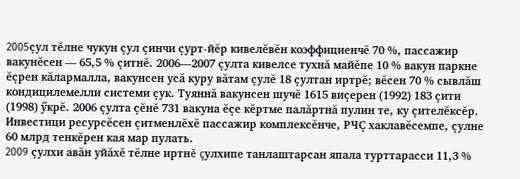2005çул тĕлне чукун çул çинчи çурт-йĕр кивелĕвĕн коэффициенчĕ 70 %, пассажир вакунĕсен — 65,5 % çитнĕ. 2006—2007 çулта кивелсе тухнă майĕпе 10 % вакун паркне ĕçрен кăлармалла, вакунсен усă куру вăтам çулĕ 18 çултан иртрĕ; вĕсен 70 % сывлăш кондицилемелли системи çук. Туяннă вакунсен шучĕ 1615 виçерен (1992) 183 çити (1998) ӳкрĕ. 2006 çулта çĕнĕ 731 вакуна ĕçе кĕртме палăртнă пулин те, ку çителĕксĕр. Инвестици ресурсĕсен çитменлĕхĕ пассажир комплексĕнче, РЧÇ хаклавĕсемпе, çулне 60 млрд тенкĕрен кая мар пулать.
2009 çулхи авăн уйăхĕ тĕлне иртнĕ çулхипе танлаштарсан япала турттарасси 11,3 %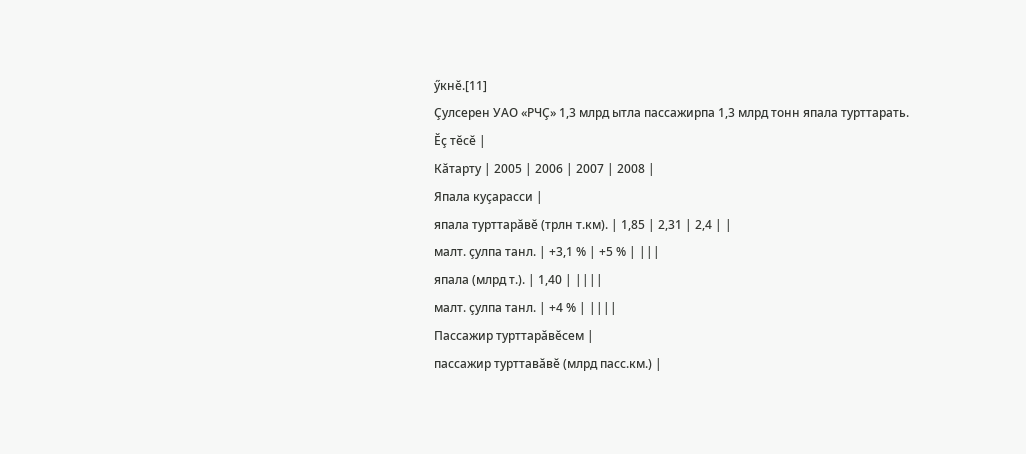ӳкнĕ.[11]
Çулсерен УАО «РЧÇ» 1,3 млрд ытла пассажирпа 1,3 млрд тонн япала турттарать.
Ӗç тĕсĕ |
Кăтарту | 2005 | 2006 | 2007 | 2008 |
Япала куçарасси |
япала турттарăвĕ (трлн т.км). | 1,85 | 2,31 | 2,4 | |
малт. çулпа танл. | +3,1 % | +5 % | |||
япала (млрд т.). | 1,40 | ||||
малт. çулпа танл. | +4 % | ||||
Пассажир турттарăвĕсем |
пассажир турттавăвĕ (млрд пасс.км.) |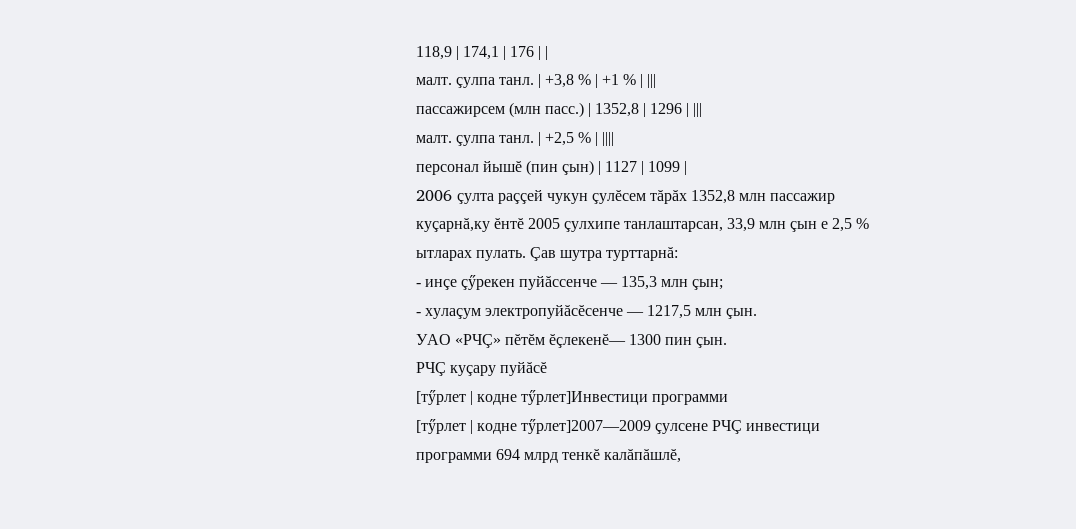118,9 | 174,1 | 176 | |
малт. çулпа танл. | +3,8 % | +1 % | |||
пассажирсем (млн пасс.) | 1352,8 | 1296 | |||
малт. çулпа танл. | +2,5 % | ||||
персонал йышĕ (пин çын) | 1127 | 1099 |
2006 çулта раççей чукун çулĕсем тăрăх 1352,8 млн пассажир куçарнă,ку ĕнтĕ 2005 çулхипе танлаштарсан, 33,9 млн çын е 2,5 % ытларах пулать. Çав шутра турттарнă:
- инçе çӳрекен пуйăссенче — 135,3 млн çын;
- хулаçум электропуйăсĕсенче — 1217,5 млн çын.
УАО «РЧÇ» пĕтĕм ĕçлекенĕ— 1300 пин çын.
РЧÇ куçару пуйăсĕ
[тӳрлет | кодне тӳрлет]Инвестици программи
[тӳрлет | кодне тӳрлет]2007—2009 çулсене РЧÇ инвестици программи 694 млрд тенкĕ калăпăшлĕ,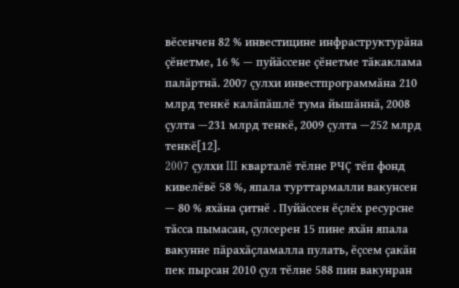вĕсенчен 82 % инвестицине инфраструктурăна çĕнетме, 16 % — пуйăссене çĕнетме тăкаклама палăртнă. 2007 çулхи инвестпрограммăна 210 млрд тенкĕ калăпăшлĕ тума йышăннă, 2008 çулта —231 млрд тенкĕ, 2009 çулта —252 млрд тенкĕ[12].
2007 çулхи III кварталĕ тĕлне РЧÇ тĕп фонд кивелĕвĕ 58 %, япала турттармалли вакунсен — 80 % яхăна çитнĕ . Пуйăссен ĕçлĕх ресурсне тăсса пымасан, çулсерен 15 пине яхăн япала вакунне пăрахăçламалла пулать, ĕçсем çакăн пек пырсан 2010 çул тĕлне 588 пин вакунран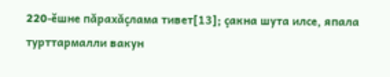220-ĕшне пăрахăçлама тивет[13]; çакна шута илсе, япала турттармалли вакун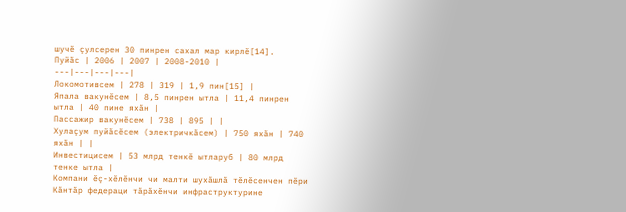шучĕ çулсерен 30 пинрен сахал мар кирлĕ[14].
Пуйăс | 2006 | 2007 | 2008-2010 |
---|---|---|---|
Локомотивсем | 278 | 319 | 1,9 пин[15] |
Япала вакунĕсем | 8,5 пинрен ытла | 11,4 пинрен ытла | 40 пине яхăн |
Пассажир вакунĕсем | 738 | 895 | |
Хулаçум пуйăсĕсем (электричкăсем) | 750 яхăн | 740 яхăн | |
Инвестицисем | 53 млрд тенкĕ ытларуб | 80 млрд тенке ытла |
Компани ĕç-хĕлĕнчи чи малти шухăшлă тĕлĕсенчен пĕри Кăнтăр федераци тăрăхĕнчи инфраструктурине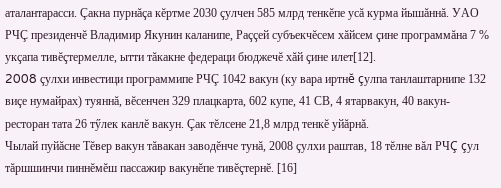аталантарасси. Çакна пурнăçа кĕртме 2030 çулчен 585 млрд тенкĕпе усă курма йышăннă. УАО РЧÇ президенчĕ Владимир Якунин каланипе, Раççей субъекчĕсем хăйсем çине программăна 7 % укçапа тивĕçтермелле, ытти тăкакне федераци бюджечĕ хăй çине илет[12].
2008 çулхи инвестици программипе РЧÇ 1042 вакун (ку вара иртнĕ çулпа танлаштарнипе 132 виçе нумайрах) туяннă, вĕсенчен 329 плацкарта, 602 купе, 41 СВ, 4 ятарвакун, 40 вакун-ресторан тата 26 тӳлек канлĕ вакун. Çак тĕлсене 21,8 млрд тенкĕ уйăрнă.
Чылай пуйăсне Тĕвер вакун тăвакан заводĕнче тунă, 2008 çулхи раштав, 18 тĕлне вăл РЧÇ çул тăршшинчи пиннĕмĕш пассажир вакунĕпе тивĕçтернĕ. [16]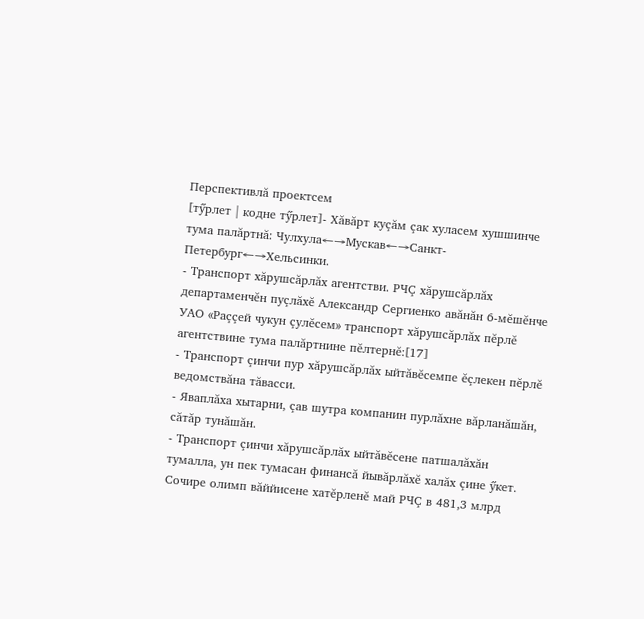Перспективлă проектсем
[тӳрлет | кодне тӳрлет]- Хăвăрт куçăм çак хуласем хушшинче тума палăртнă: Чулхула←→Мускав←→Санкт-Петербург←→Хельсинки.
- Транспорт хăрушсăрлăх агентстви. РЧÇ хăрушсăрлăх департаменчĕн пуçлăхĕ Александр Сергиенко авăнăн 6-мĕшĕнче УАО «Раççей чукун çулĕсем» транспорт хăрушсăрлăх пĕрлĕ агентствине тума палăртнине пĕлтернĕ:[17]
- Транспорт çинчи пур хăрушсăрлăх ыйтăвĕсемпе ĕçлекен пĕрлĕ ведомствăна тăвасси.
- Яваплăха хытарни, çав шутра компанин пурлăхне вăрланăшăн, сăтăр тунăшăн.
- Транспорт çинчи хăрушсăрлăх ыйтăвĕсене патшалăхăн тумалла, ун пек тумасан финансă йывăрлăхĕ халăх çине ӳкет.
Сочире олимп вăййисене хатĕрленĕ май РЧÇ в 481,3 млрд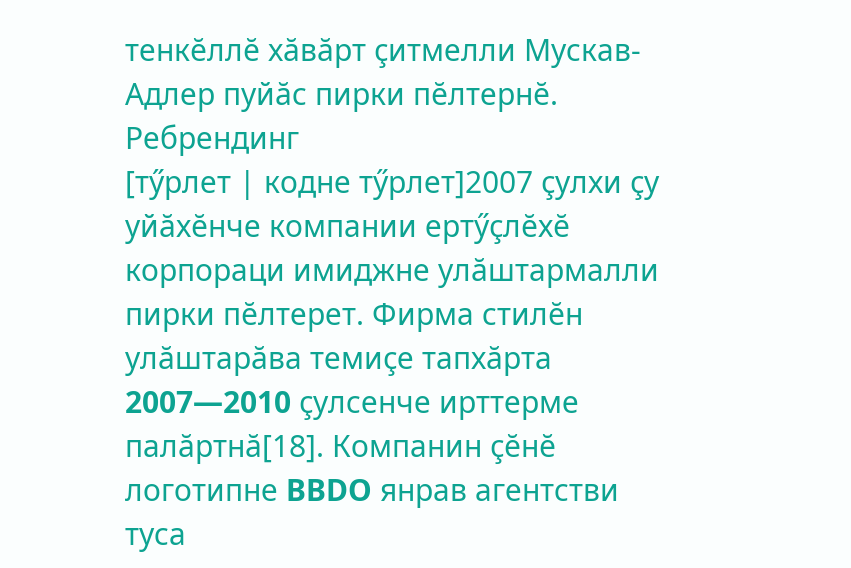тенкĕллĕ хăвăрт çитмелли Мускав-Адлер пуйăс пирки пĕлтернĕ.
Ребрендинг
[тӳрлет | кодне тӳрлет]2007 çулхи çу уйăхĕнче компании ертӳçлĕхĕ корпораци имиджне улăштармалли пирки пĕлтерет. Фирма стилĕн улăштарăва темиçе тапхăрта 2007—2010 çулсенче ирттерме палăртнă[18]. Компанин çĕнĕ логотипне BBDO янрав агентстви туса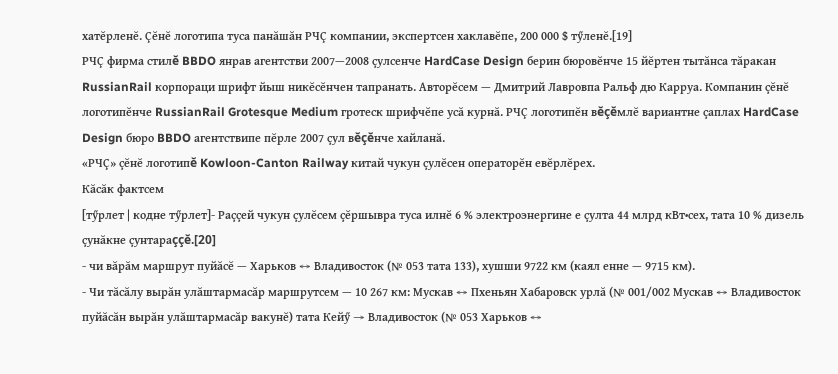хатĕрленĕ. Çĕнĕ логотипа туса панăшăн РЧÇ компании, экспертсен хаклавĕпе, 200 000 $ тӳленĕ.[19]
РЧÇ фирма стилĕ BBDO янрав агентстви 2007—2008 çулсенче HardCase Design берин бюровĕнче 15 йĕртен тытăнса тăракан RussianRail корпораци шрифт йыш никĕсĕнчен тапранать. Авторĕсем — Дмитрий Лавровпа Ральф дю Карруа. Компанин çĕнĕ логотипĕнче RussianRail Grotesque Medium гротеск шрифчĕпе усă курнă. РЧÇ логотипĕн вĕçĕмлĕ вариантне çаплах HardCase Design бюро BBDO агентствипе пĕрле 2007 çул вĕçĕнче хайланă.
«РЧÇ» çĕнĕ логотипĕ Kowloon-Canton Railway китай чукун çулĕсен операторĕн евĕрлĕрех.
Кăсăк фактсем
[тӳрлет | кодне тӳрлет]- Раççей чукун çулĕсем çĕршывра туса илнĕ 6 % электроэнергине е çулта 44 млрд кВт•сех, тата 10 % дизель çунăкне çунтараççĕ.[20]
- чи вăрăм маршрут пуйăсĕ — Харьков ↔ Владивосток (№ 053 тата 133), хушши 9722 км (каял енне — 9715 км).
- Чи тăсăлу вырăн улăштармасăр маршрутсем — 10 267 км: Мускав ↔ Пхеньян Хабаровск урлă (№ 001/002 Мускав ↔ Владивосток пуйăсăн вырăн улăштармасăр вакунĕ) тата Кейӳ → Владивосток (№ 053 Харьков ↔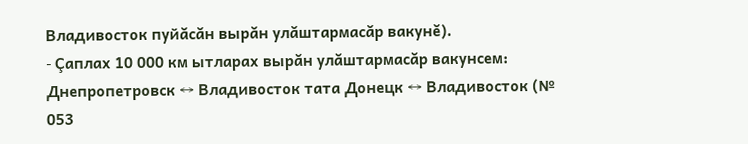Владивосток пуйăсăн вырăн улăштармасăр вакунĕ).
- Çаплах 10 000 км ытларах вырăн улăштармасăр вакунсем: Днепропетровск ↔ Владивосток тата Донецк ↔ Владивосток (№ 053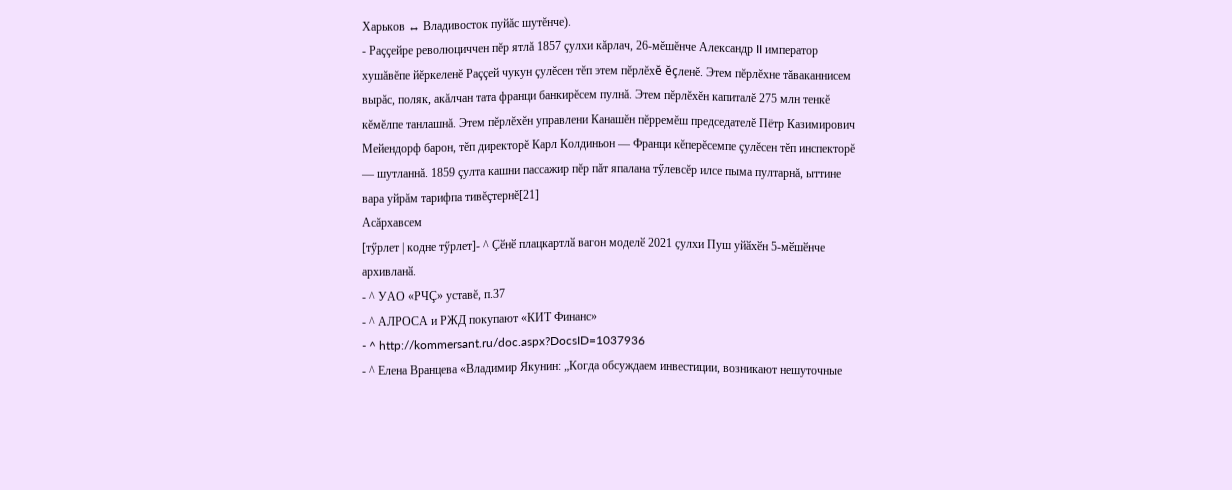Харьков ↔ Владивосток пуйăс шутĕнче).
- Раççейре революциччен пĕр ятлă 1857 çулхи кăрлач, 26-мĕшĕнче Александр II император хушăвĕпе йĕркеленĕ Раççей чукун çулĕсен тĕп этем пĕрлĕхĕ ĕçленĕ. Этем пĕрлĕхне тăваканнисем вырăс, поляк, акăлчан тата франци банкирĕсем пулнă. Этем пĕрлĕхĕн капиталĕ 275 млн тенкĕ кĕмĕлпе танлашнă. Этем пĕрлĕхĕн управлени Канашĕн пĕрремĕш председателĕ Пётр Казимирович Мейендорф барон, тĕп директорĕ Карл Колдиньон — Франци кĕперĕсемпе çулĕсен тĕп инспекторĕ — шутланнă. 1859 çулта кашни пассажир пĕр пăт япалана тӳлевсĕр илсе пыма пултарнă, ыттине вара уйрăм тарифпа тивĕçтернĕ[21]
Асăрхавсем
[тӳрлет | кодне тӳрлет]- ^ Ҫӗнӗ плацкартлӑ вагон моделӗ 2021 ҫулхи Пуш уйӑхӗн 5-мӗшӗнче архивланӑ.
- ^ УАО «РЧÇ» уставĕ, п.37
- ^ АЛРОСА и РЖД покупают «КИТ Финанс»
- ^ http://kommersant.ru/doc.aspx?DocsID=1037936
- ^ Елена Вранцева «Владимир Якунин: „Когда обсуждаем инвестиции, возникают нешуточные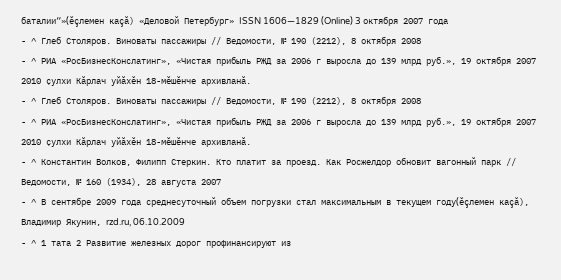баталии“»(ĕçлемен каçă) «Деловой Петербург» ISSN 1606—1829 (Online) 3 октября 2007 года
- ^ Глеб Столяров. Виноваты пассажиры // Ведомости, № 190 (2212), 8 октября 2008
- ^ РИА «РосБизнесКонслатинг», «Чистая прибыль РЖД за 2006 г выросла до 139 млрд руб.», 19 октября 2007 2010 ҫулхи Кӑрлач уйӑхӗн 18-мӗшӗнче архивланӑ.
- ^ Глеб Столяров. Виноваты пассажиры // Ведомости, № 190 (2212), 8 октября 2008
- ^ РИА «РосБизнесКонслатинг», «Чистая прибыль РЖД за 2006 г выросла до 139 млрд руб.», 19 октября 2007 2010 ҫулхи Кӑрлач уйӑхӗн 18-мӗшӗнче архивланӑ.
- ^ Константин Волков, Филипп Стеркин. Кто платит за проезд. Как Росжелдор обновит вагонный парк // Ведомости, № 160 (1934), 28 августа 2007
- ^ В сентябре 2009 года среднесуточный объем погрузки стал максимальным в текущем году(ĕçлемен каçă), Владимир Якунин, rzd.ru, 06.10.2009
- ^ 1 тата 2 Развитие железных дорог профинансируют из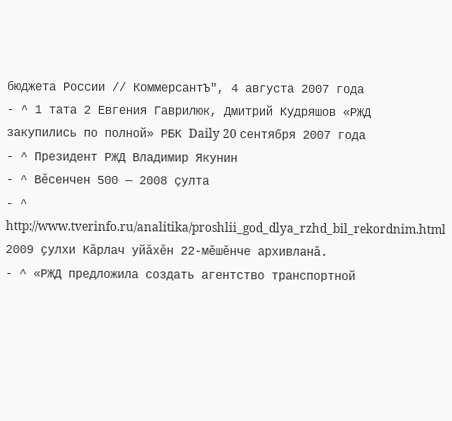бюджета России // КоммерсантЪ", 4 августа 2007 года
- ^ 1 тата 2 Евгения Гаврилюк, Дмитрий Кудряшов «РЖД закупились по полной» РБК Daily 20 сентября 2007 года
- ^ Президент РЖД Владимир Якунин
- ^ Вĕсенчен 500 — 2008 çулта
- ^ http://www.tverinfo.ru/analitika/proshlii_god_dlya_rzhd_bil_rekordnim.html 2009 ҫулхи Кӑрлач уйӑхӗн 22-мӗшӗнче архивланӑ.
- ^ «РЖД предложила создать агентство транспортной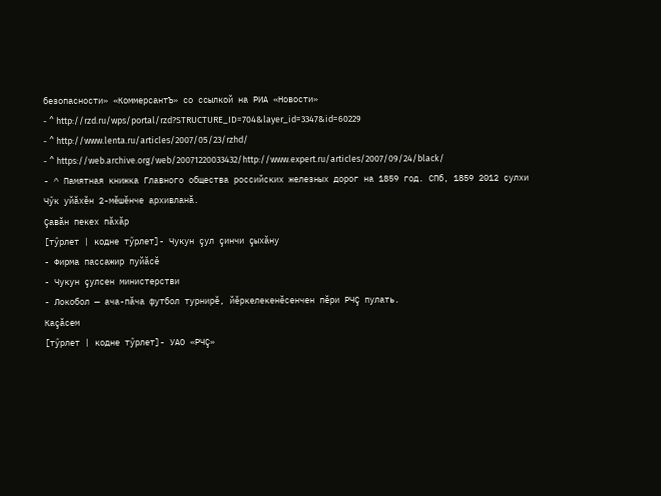безопасности» «КоммерсантЪ» со ссылкой на РИА «Новости»
- ^ http://rzd.ru/wps/portal/rzd?STRUCTURE_ID=704&layer_id=3347&id=60229
- ^ http://www.lenta.ru/articles/2007/05/23/rzhd/
- ^ https://web.archive.org/web/20071220033432/http://www.expert.ru/articles/2007/09/24/black/
- ^ Памятная книжка Главного общества российских железных дорог на 1859 год. СПб, 1859 2012 ҫулхи Чӳк уйӑхӗн 2-мӗшӗнче архивланӑ.
Çавăн пекех пăхăр
[тӳрлет | кодне тӳрлет]- Чукун çул çинчи çыхăну
- Фирма пассажир пуйăсĕ
- Чукун çулсен министерстви
- Локобол — ача-пăча футбол турнирĕ, йĕркелекенĕсенчен пĕри РЧÇ пулать.
Каçăсем
[тӳрлет | кодне тӳрлет]- УАО «РЧÇ»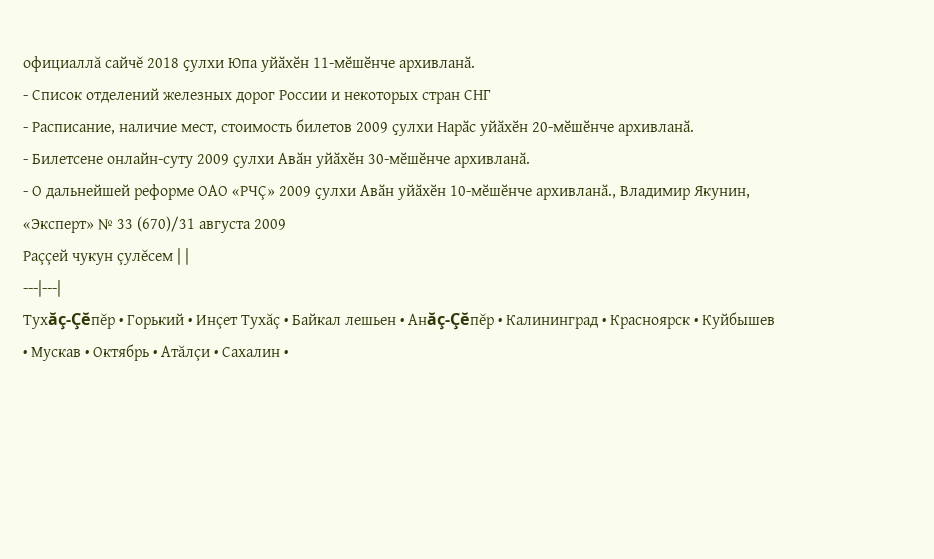официаллă сайчĕ 2018 ҫулхи Юпа уйӑхӗн 11-мӗшӗнче архивланӑ.
- Список отделений железных дорог России и некоторых стран СНГ
- Расписание, наличие мест, стоимость билетов 2009 ҫулхи Нарӑс уйӑхӗн 20-мӗшӗнче архивланӑ.
- Билетсене онлайн-суту 2009 ҫулхи Авӑн уйӑхӗн 30-мӗшӗнче архивланӑ.
- О дальнейшей реформе ОАО «РЧÇ» 2009 ҫулхи Авӑн уйӑхӗн 10-мӗшӗнче архивланӑ., Владимир Якунин, «Эксперт» № 33 (670)/31 августа 2009
Раççей чукун çулĕсем | |
---|---|
Тухăç-Çĕпĕр • Горький • Инçет Тухăç • Байкал лешьен • Анăç-Çĕпĕр • Калининград • Красноярск • Куйбышев • Мускав • Октябрь • Атăлçи • Сахалин •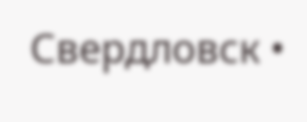Свердловск •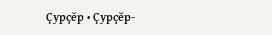Çурçĕр • Çурçĕр-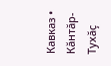Кавказ • Кăнтăр-Тухăç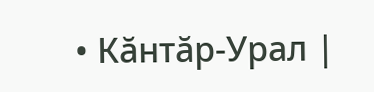• Кăнтăр-Урал |